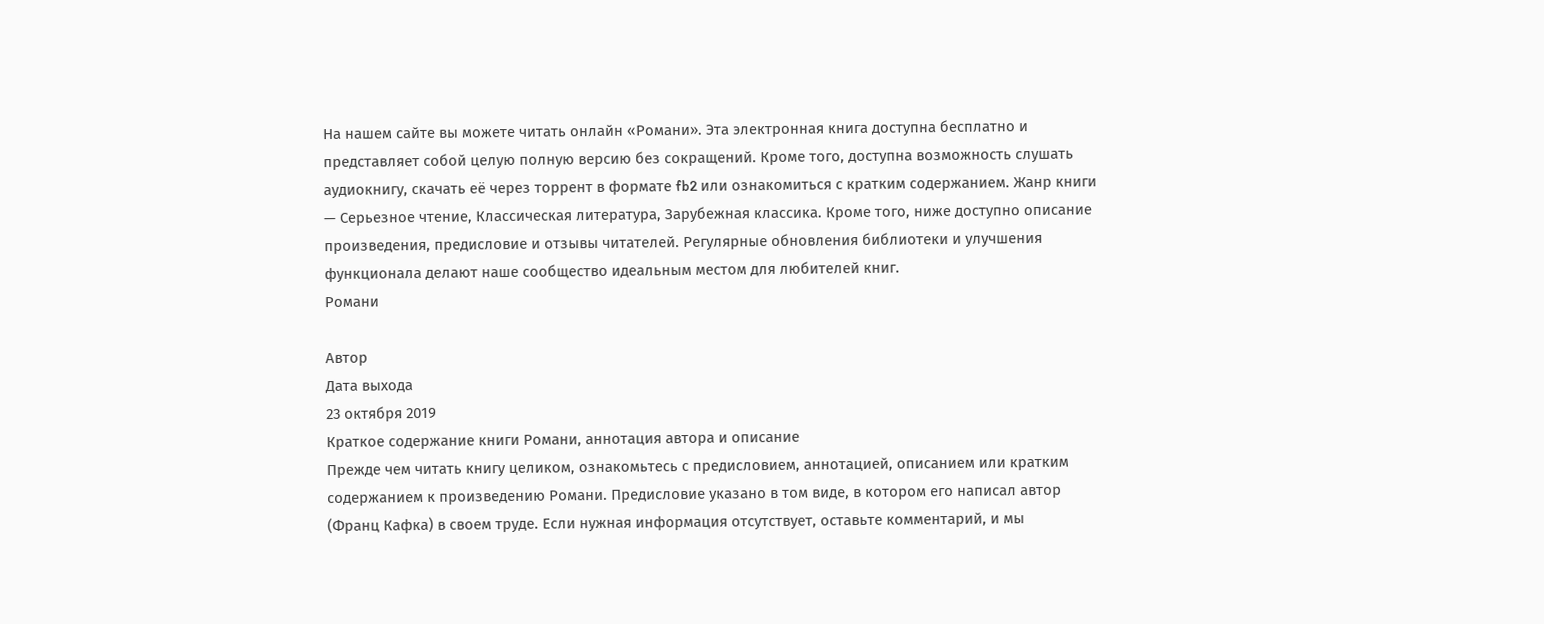На нашем сайте вы можете читать онлайн «Романи». Эта электронная книга доступна бесплатно и представляет собой целую полную версию без сокращений. Кроме того, доступна возможность слушать аудиокнигу, скачать её через торрент в формате fb2 или ознакомиться с кратким содержанием. Жанр книги — Серьезное чтение, Классическая литература, Зарубежная классика. Кроме того, ниже доступно описание произведения, предисловие и отзывы читателей. Регулярные обновления библиотеки и улучшения функционала делают наше сообщество идеальным местом для любителей книг.
Романи

Автор
Дата выхода
23 октября 2019
Краткое содержание книги Романи, аннотация автора и описание
Прежде чем читать книгу целиком, ознакомьтесь с предисловием, аннотацией, описанием или кратким содержанием к произведению Романи. Предисловие указано в том виде, в котором его написал автор (Франц Кафка) в своем труде. Если нужная информация отсутствует, оставьте комментарий, и мы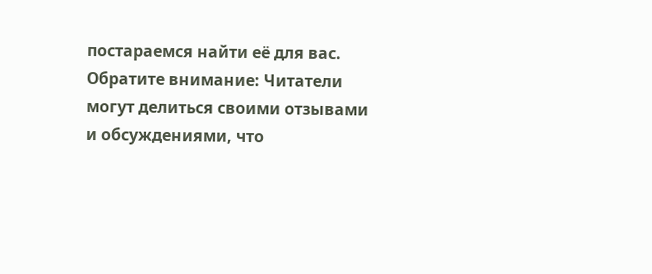постараемся найти её для вас. Обратите внимание: Читатели могут делиться своими отзывами и обсуждениями, что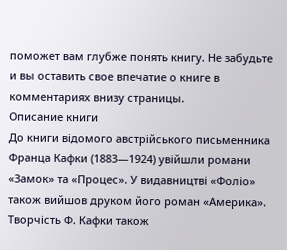поможет вам глубже понять книгу. Не забудьте и вы оставить свое впечатие о книге в комментариях внизу страницы.
Описание книги
До книги відомого австрійського письменника Франца Кафки (1883—1924) увійшли романи «Замок» та «Процес». У видавництві «Фоліо» також вийшов друком його роман «Америка».
Творчість Ф. Кафки також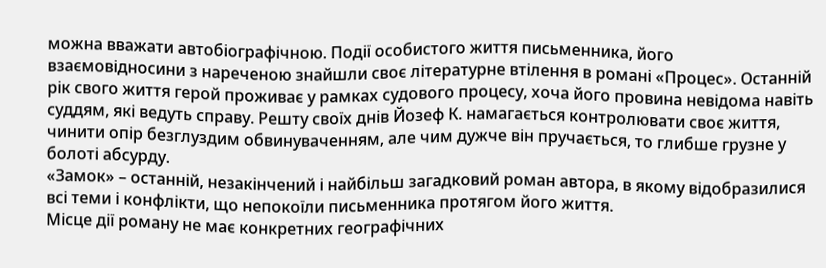можна вважати автобіографічною. Події особистого життя письменника, його взаємовідносини з нареченою знайшли своє літературне втілення в романі «Процес». Останній рік свого життя герой проживає у рамках судового процесу, хоча його провина невідома навіть суддям, які ведуть справу. Решту своїх днів Йозеф К. намагається контролювати своє життя, чинити опір безглуздим обвинуваченням, але чим дужче він пручається, то глибше грузне у болоті абсурду.
«Замок» – останній, незакінчений і найбільш загадковий роман автора, в якому відобразилися всі теми і конфлікти, що непокоїли письменника протягом його життя.
Місце дії роману не має конкретних географічних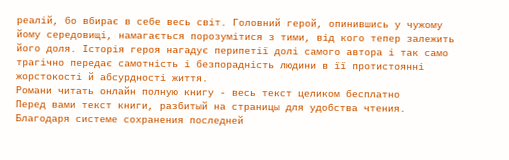реалій, бо вбирає в себе весь світ. Головний герой, опинившись у чужому йому середовищі, намагається порозумітися з тими, від кого тепер залежить його доля. Історія героя нагадує перипетії долі самого автора і так само трагічно передає самотність і безпорадність людини в її протистоянні жорстокості й абсурдності життя.
Романи читать онлайн полную книгу - весь текст целиком бесплатно
Перед вами текст книги, разбитый на страницы для удобства чтения. Благодаря системе сохранения последней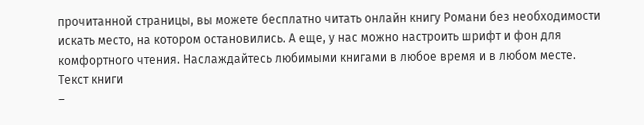прочитанной страницы, вы можете бесплатно читать онлайн книгу Романи без необходимости искать место, на котором остановились. А еще, у нас можно настроить шрифт и фон для комфортного чтения. Наслаждайтесь любимыми книгами в любое время и в любом месте.
Текст книги
–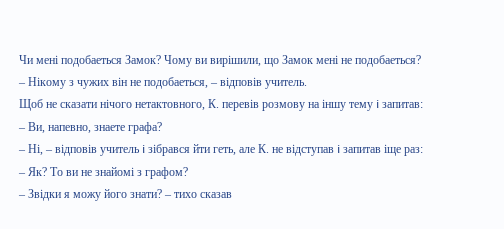Чи менi подобаеться Замок? Чому ви вирiшили, що Замок менi не подобаеться?
– Нiкому з чужих вiн не подобаеться, – вiдповiв учитель.
Щоб не сказати нiчого нетактовного, К. перевiв розмову на iншу тему i запитав:
– Ви, напевно, знаете графа?
– Нi, – вiдповiв учитель i зiбрався йти геть, але К. не вiдступав i запитав iще раз:
– Як? То ви не знайомi з графом?
– Звiдки я можу його знати? – тихо сказав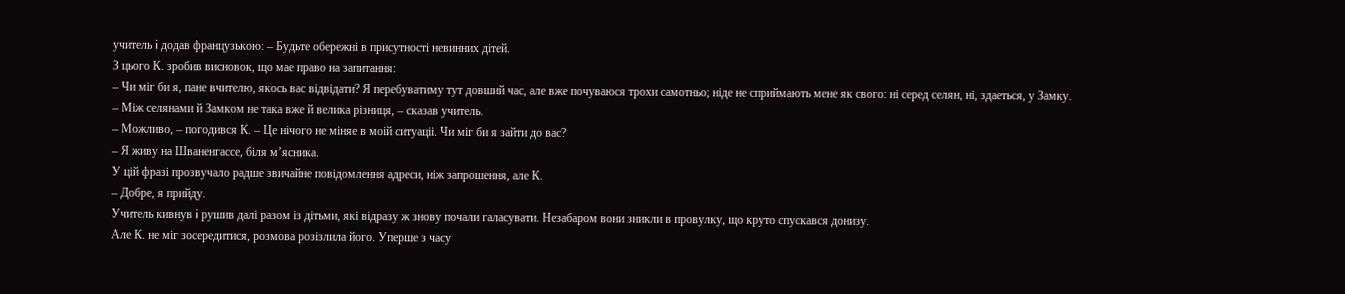учитель i додав французькою: – Будьте обережнi в присутностi невинних дiтей.
З цього К. зробив висновок, що мае право на запитання:
– Чи мiг би я, пане вчителю, якось вас вiдвiдати? Я перебуватиму тут довший час, але вже почуваюся трохи самотньо; нiде не сприймають мене як свого: нi серед селян, нi, здаеться, у Замку.
– Мiж селянами й Замком не така вже й велика рiзниця, – сказав учитель.
– Можливо, – погодився К. – Це нiчого не мiняе в моiй ситуацii. Чи мiг би я зайти до вас?
– Я живу на Шваненгассе, бiля м’ясника.
У цiй фразi прозвучало радше звичайне повiдомлення адреси, нiж запрошення, але К.
– Добре, я прийду.
Учитель кивнув i рушив далi разом iз дiтьми, якi вiдразу ж знову почали галасувати. Незабаром вони зникли в провулку, що круто спускався донизу.
Але К. не мiг зосередитися, розмова розiзлила його. Уперше з часу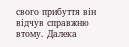свого прибуття вiн вiдчув справжню втому. Далека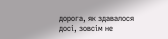дорога, як здавалося досi, зовсiм не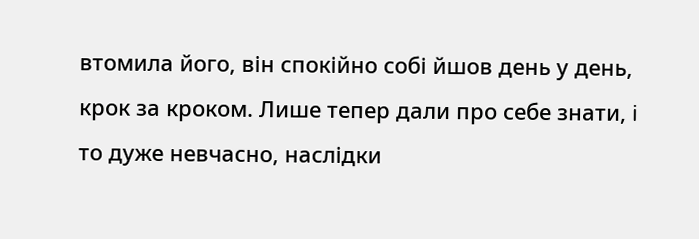втомила його, вiн спокiйно собi йшов день у день, крок за кроком. Лише тепер дали про себе знати, i то дуже невчасно, наслiдки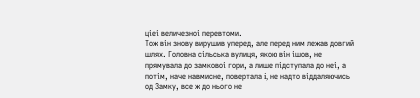цiеi величезноi перевтоми.
Тож вiн знову вирушив уперед, але перед ним лежав довгий шлях. Головна сiльська вулиця, якою вiн iшов, не прямувала до замковоi гори, а лише пiдступала до неi, а потiм, наче навмисне, повертала i, не надто вiддаляючись од Замку, все ж до нього не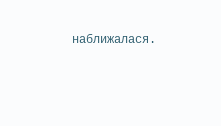наближалася.